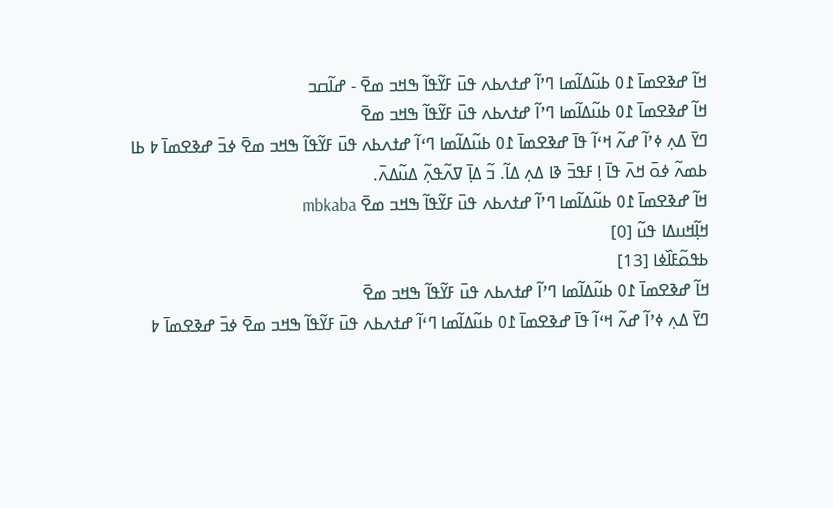ߞߊ߬ ߝߢߐߘߊ߫ ߁߀ ߕߎ߬ߡߊ߬ߘߊ ߣߴߊ߬ ߝߙߍߕߍ ߟߎ߫ ߓߌ߬ߟߊ߬ ߒߞߏ ߘߐ߫ - ߝߊ߬ߛߏ
ߞߊ߬ ߝߢߐߘߊ߫ ߁߀ ߕߎ߬ߡߊ߬ߘߊ ߣߴߊ߬ ߝߙߍߕߍ ߟߎ߫ ߓߌ߬ߟߊ߬ ߒߞߏ ߘߐ߫
ߣߌ߫ ߡߍ߲ ߦߴߊ߬ ߝߍ߬ ߞߵߊ߬ ߟߊ߫ ߝߢߐߘߊ߫ ߁߀ ߕߎ߬ߡߊ߬ߘߊ ߣߵߊ߬ ߝߙߍߕߍ ߟߎ߫ ߓߌ߬ߟߊ߬ ߒߞߏ ߘߐ߫ ߦߏ߫ ߝߢߐߘߊ߫ ߈ ߕߊ ߕߘߍ߬ ߦߋ߫ ߞߍ߫ ߟߊ߫ ߊ߲ ߓߟߏ߫ ߢߊ ߡߍ߲ ߡߊ߬. ߏ߬ ߡߊ߲߫ ߜߍ߬ߟߍ߲߬ ߡߎ߬ߡߍ߫.
ߞߊ߬ ߝߢߐߘߊ߫ ߁߀ ߕߎ߬ߡߊ߬ߘߊ ߣߴߊ߬ ߝߙߍߕߍ ߟߎ߫ ߓߌ߬ߟߊ߬ ߒߞߏ ߘߐ߫ mbkaba
ߞߊ߲߬ߞߎߡߊ ߟߎ߬ [0]
ߕߟߋ߬ߓߊ߰ߦߊ [13]
ߞߊ߬ ߝߢߐߘߊ߫ ߁߀ ߕߎ߬ߡߊ߬ߘߊ ߣߴߊ߬ ߝߙߍߕߍ ߟߎ߫ ߓߌ߬ߟߊ߬ ߒߞߏ ߘߐ߫
ߣߌ߫ ߡߍ߲ ߦߴߊ߬ ߝߍ߬ ߞߵߊ߬ ߟߊ߫ ߝߢߐߘߊ߫ ߁߀ ߕߎ߬ߡߊ߬ߘߊ ߣߵߊ߬ ߝߙߍߕߍ ߟߎ߫ ߓߌ߬ߟߊ߬ ߒߞߏ ߘߐ߫ ߦߏ߫ ߝߢߐߘߊ߫ ߈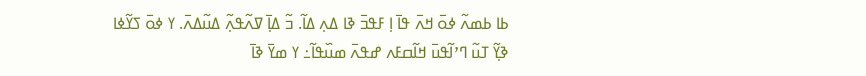ߕߊ ߕߘߍ߬ ߦߋ߫ ߞߍ߫ ߟߊ߫ ߊ߲ ߓߟߏ߫ ߢߊ ߡߍ߲ ߡߊ߬. ߏ߬ ߡߊ߲߫ ߜߍ߬ߟߍ߲߬ ߡߎ߬ߡߍ߫. ߌ ߦߋ߫ ߖߌ߬ߦߊ ߢߌ߲߬ ߠߎ߬ ߣߴߊ߬ߟߎ߫ ߞߊ߬ߛߓߍ ߝߟߍ߫ ߘߎ߰ߟߊ߬߸ ߌ ߘߌ߫ ߢߊ߫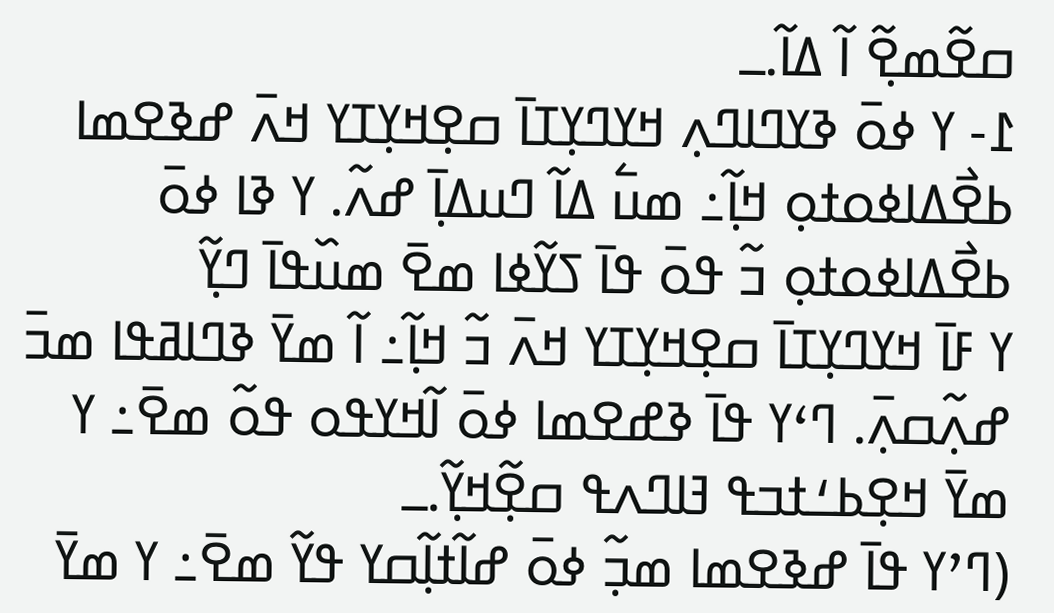ߛߐ߬ߘߐ߲߬ ߊ߬ ߡߊ߬.ߺ
߁- ߌ ߦߋ߫ ߢߌߣߊߣߍ߲ ߞߌߣߌ߲ߠߊ߫ ߛߐ߲ߞߌ߲ߠߌ ߞߍ߫ ߝߢߐߘߊ ߕߐ߯ߡߊߦߋߙߋ߲ ߞߊ߲߬߸ ߘߎ߱ ߡߊ߬ ߣߎߡߊ߲߫ ߝߍ߬. ߌ ߢߊ ߦߋ߫ ߕߐ߯ߡߊߦߋߙߋ߲ ߏ߬ ߟߋ߫ ߟߊ߫ ߖߌ߬ߦߊ ߘߐ߫ ߘߎ߰ߟߊ߫ ߣߌ߲߬
ߌ ߓߊ߫ ߞߌߣߌ߲ߠߊ߫ ߛߐ߲ߞߌ߲ߠߌ ߞߍ߫ ߏ߬ ߞߊ߲߬߸ ߊ߬ ߘߌ߫ ߢߣߊߥߟߊ ߘߏ߫ ߝߍ߲߬ߛߍ߲߫. ߣߵߌ ߟߊ߫ ߢߝߐߘߊ ߦߋ߫ ߊ߬ߞߌߟߋ ߟߋ߬ ߘߐ߫߸ ߌ ߘߌ߫ ߞߐ߲ߕߑߙߏߟ ߔߊߣߍߟ ߛߐ߲߬ߞߌ߲߬.ߺ
(ߣߴߌ ߟߊ߫ ߝߢߐߘߊ ߘߏ߲߬ ߦߋ߫ ߝߊ߬ߙߊ߲߬ߛߌ ߟߌ߬ ߘߐ߫߸ ߌ ߘߌ߫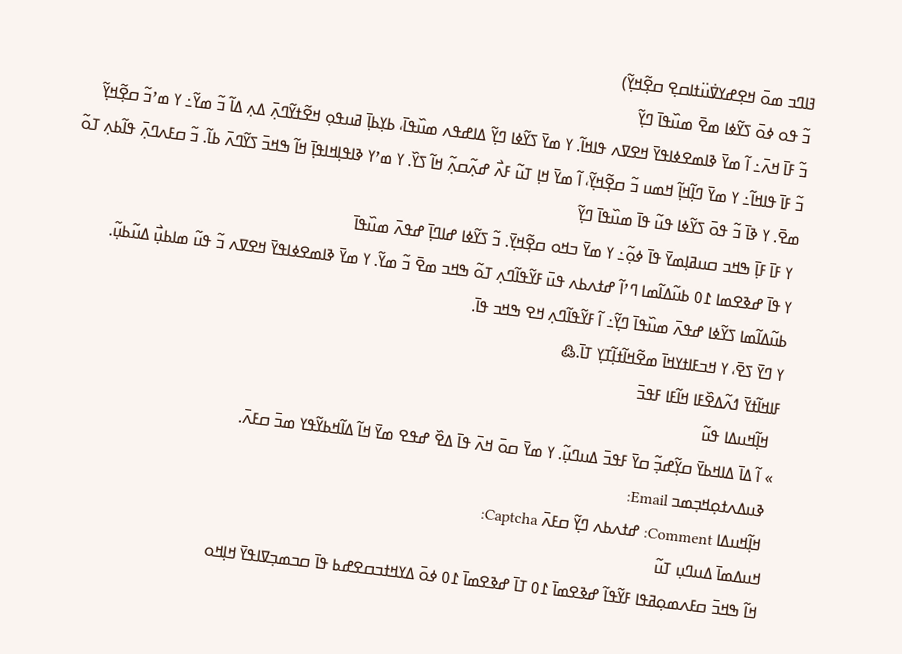ߔߊߣߏ ߘߋ߫ ߞߐ߲ߝߌߜ߭ߎ߳ߙߊߛߐ߲ ߛߐ߲߬ߞߌ߲߬)
ߏ߬ ߟߋ ߦߋ߫ ߖߌ߬ߦߊ ߘߐ߫ ߘߎ߰ߟߊ߫ ߣߌ߲߬
ߏ߬ ߓߊ߫ ߞߍ߫߸ ߊ߬ ߘߌ߫ ߢߊߘߐߦߊߟߌ߫ ߞߐߜߍ ߟߊߞߊ߬. ߌ ߘߌ߫ ߖߌ߬ߦߊ ߣߌ߲߬ ߡߊߝߟߍ ߘߎ߰ߟߊ߫، ߕߌ߲ߕߊ߲߫ ߥߎߟߋ߲ ߞߐ߬ߙߌ߬ߣߍ߲߫ ߡߍ߲ ߡߊ߬ ߏ߬ ߘߌ߬߸ ߌ ߘߴߏ߬ ߛߐ߲߬ߞߌ߲߬
ߏ߬ ߓߊ߫ ߟߊߞߊ߬߸ ߌ ߘߌ߫ ߣߊ߲߬ߞߊ߲߬ ߞߘߎ ߏ߬ ߛߐ߲߬ߞߌ߲߬، ߊ߬ ߘߌ߫ ߞߊ߲ ߠߎ߬ ߓߍ߯ ߝߍ߲߬ߛߍ߲߬ ߞߊ߬ ߖߌ߰. ߌ ߘߴߌ ߢߊߟߊ߲ߞߊߟߊ߲߫ ߞߊ߬ ߒߞߏ߫ ߖߌ߬ߣߍ߫ ߕߊ߬. ߏ߬ ߛߓߍߣߍ߲߫ ߟߊ߬ߕߍ߲ ߠߋ߬ ߘߐ߫. ߌ ߢߊ߫ ߏ߬ ߟߋ߫ ߖߌ߬ߦߊ ߟߎ߬ ߟߊ߫ ߘߎ߰ߟߊ߫ ߣߌ߲߬
 ߌ ߓߊ߫ ߓߊ߲߫ ߒߞߏ ߛߎߥߊ߲ߘߌ߫ ߟߊ߫ ߦߋ߲߬߸ ߌ ߘߌ߫ ߏߞߋ ߛߐ߲߬ߞߌ߲߫. ߏ߬ ߖߌ߬ߦߊ ߝߊߣߊ߲߫ ߝߟߍ߫ ߘߎ߰ߟߊ߫
ߌ ߟߊ߫ ߝߢߐߘߊ ߁߀ ߕߎ߬ߡߊ߬ߘߊ ߣߴߊ߬ ߝߙߍߕߍ ߟߎ߫ ߓߌ߬ߟߊ߬ߣߍ߲ ߠߋ߬ ߒߞߏ ߘߐ߫ ߏ߬ ߘߌ߬. ߌ ߘߌ߫ ߢߊߘߐߦߊߟߌ߫ ߞߐߜߍ ߏ߬ ߟߎ߬ ߘߊߕߎ߲߯ ߡߎ߬ߕߎ߲߬.
ߕߎ߬ߡߊ߬ߘߊ ߖߌ߬ߦߊ ߝߟߍ߫ ߘߎ߰ߟߊ߫ ߣߌ߲߬߸ ߊ߬ ߓߌ߬ߟߊ߬ߣߍ߲ ߞߐ ߒߞߏ ߟߊ߫.
ߌ ߣߌ߫ ߖߐ߫، ߌ ߞߏߓߊߙߌߞߊ߫ ߘߐ߬ߞߊ߬ߙߊ߲߬ߠߌ߲ ߠߊ߫.߷
ߓߊߞߊ߬ߙߌ߫ ߗߍ߬ߡߐ߰ߓߊ ߞߊ߬ߓߊ ߓߟߏ߫
  ߞߊ߲߬ߞߎߡߊ ߟߎ߬
» ߊ߬ ߡߊ߫ ߡߊߞߕߌ߫ ߛߌ߲߬ߝߏ߲߬ ߛߌ߫ ߓߟߏ߫ ߡߎߣߎ߲߬. ߌ ߘߌ߫ ߛߋ߫ ߞߍ߫ ߟߊ߫ ߡߐ߰ ߝߟߐ ߘߌ߫ ߞߊ߬ ߡߊ߬ߞߕߌ߬ߟߌ ߘߏ߫ ߛߓߍ߫.
 ߢߎߡߍߙߋ߲ߞߏ߲ߘߏ Email:
 ߞߊ߲߬ߞߎߡߊ Comment: ߝߙߍߕߍ ߣߌ߲߬ ߛߓߍ߫ Captcha:
ߞߎߡߘߊ߫ ߡߎߣߎ߲ ߠߎ߬
ߞߊ߬ ߒߞߏ߫ ߛߓߍߘߋ߲ߥߟߊ ߓߌ߬ߟߊ߬ ߝߢߐߘߊ߫ ߁߀ ߠߊ߫ ߝߢߐߘߊ߫ ߁߀ ߦߋ߫ ߡߌߞߙߏߛߐߝߕ ߟߊ߫ ߛߏߘߏ߲ߜߊߟߌ߫ ߞߊ߲ߞߋ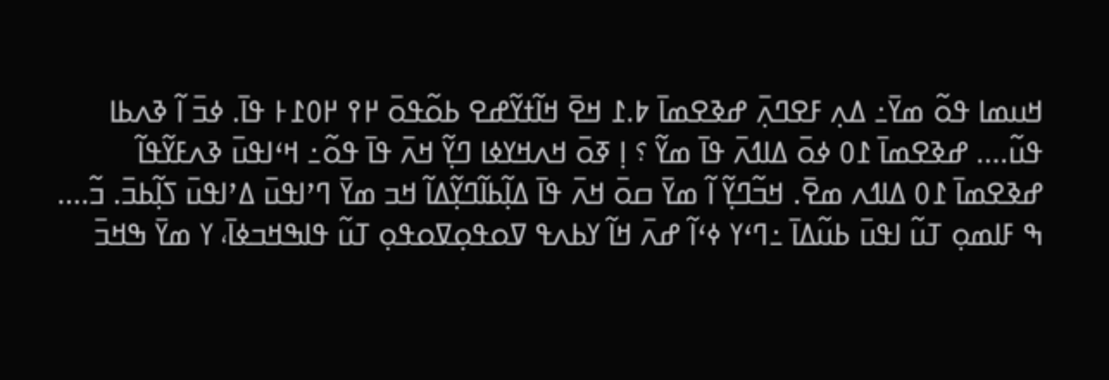ߞߎߘߊ ߟߋ߬ ߘߌ߫߸ ߡߍ߲ ߓߐߣߍ߲߫ ߝߢߐߘߊ߫ ߈.߁ ߞߐ߫ ߞߊ߬ߙߌ߬ߝߐ ߕߋ߬ߟߋ߫ ߂߉ ߂߀߁߅ ߟߊ߫. ߦߏ߫ ߊ߬ ߢߍߕߊ ߟߎ߬.... ߝߢߐߘߊ߫ ߁߀ ߦߋ߫ ߡߊߗߍ߫ ߟߊ߫ ߘߌ߬ ؟ ߊ߲ ߧߋ߫ ߞߍߞߌߦߊ ߣߌ߲߬ ߞߍ߫ ߟߊ߫ ߟߋ߬߸ ߞߵߊߟߎ߫ ߢߍߓߌ߬ߟߊ߬ ߝߢߐߘߊ߫ ߁߀ ߡߊߗߍ ߘߐ߫. ߞߏ߬ߣߌ߲߬ ߊ߬ ߘߌ߫ ߛߋ߫ ߞߍ߫ ߟߊ߫ ߡߊ߲߬ߕߊ߬ߣߌ߲߬ߡߊ߬ ߞߏ ߘߌ߫ ߣߴߊߟߎ߫ ߡߴߊߟߎ߫ ߖߊ߲߬ߕߏ߫. ߏ߬.... ߒ ߓߊߘߋ߲ ߠߎ߬ ߊߟߎ߫ ߕߎ߬ߡߊ߫ ߸ߣߵߌ ߦߵߊ߬ ߝߍ߫ ߞߊ߬ ߌߕߍߟ ߜߋߟߋ߲ߜߋߟߋ߲ ߠߎ߬ ߟߊߒߞߏߦߊ߫، ߌ ߘߌ߫ ߒߞߏ߫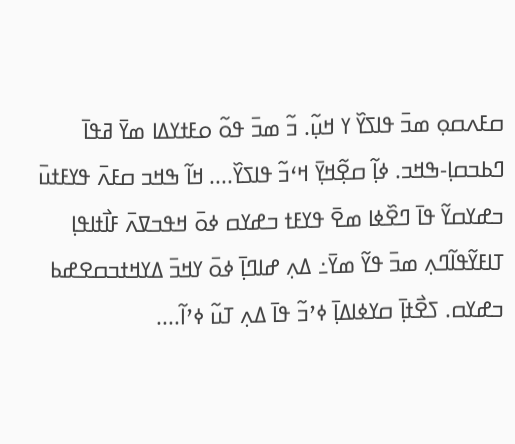ߛߓߍߛߋ߲ ߘߏ߫ ߟߊߖߌ߰ ߌ ߞߎ߲߬. ߏ߬ ߘߏ߫ ߟߋ߬ ߋߓߙߌߡߊ ߘߌ߫ ߥߟߊ߫ ߣߕߏߛߊ߲-ߒߞߏ. ߦߊ߲߬ ߛߐ߲߬ߞߌ߲߫ ߞߵߏ߬ ߟߊߖߌ߰.... ߞߊ߬ ߒߞߏ ߛߓߍ߫ ߟߌߓߙߎ߫ ߏߝߌߛߌ߬ ߟߊ߫ ߣߐ߰ߦߊ ߘߐ߫ ߟߌߓߙ ߏߝߌߛ ߦߋ߫ ߞߟߏߜߍ߫ ߓߊ߯ߙߊߟߊ߲ ߠߊߓߌ߬ߟߊ߬ߣߍ߲ ߘߏ߫ ߟߌ߬ ߘߌ߫߸ ߡߍ߲ ߝߊߣߊ߲߫ ߦߋ߫ ߌߞߏ߫ ߡߌߞߙߏߛߐߝߕ ߏߝߌߛ. ߖߐ߯ߙߊ߲߫ ߛߌߦߊߡߊ߲߫ ߦߴߏ߬ ߟߊ߫ ߡߍ߲ ߠߎ߬ ߦߴߊ߬....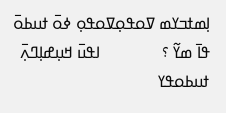ߊ߲ߘߙߏߌߘ ߜߋߟߋ߲ߜߋߟߋ߲ ߦߋ߫ ߙߎߕߋ߫ ߟߊ߫ ߘߌ߬ ؟               ߊߟߎ߫ ߞߎ߲ߝߊ߲ߣߍ߲߫ ߙߎߕߋߟߌ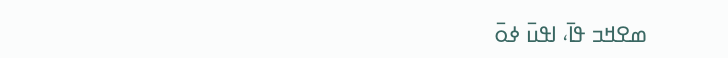ߘߐߞߏ ߟߊ߫، ߊߟߎ߫ ߦߋ߫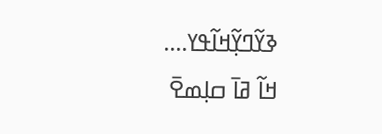ߢߌ߬ߣߌ߲߬ߞߊ߬ߟߌ....
ߞߊ߬ ߥߊ߫ ߛߊ߲ߘߐ߫